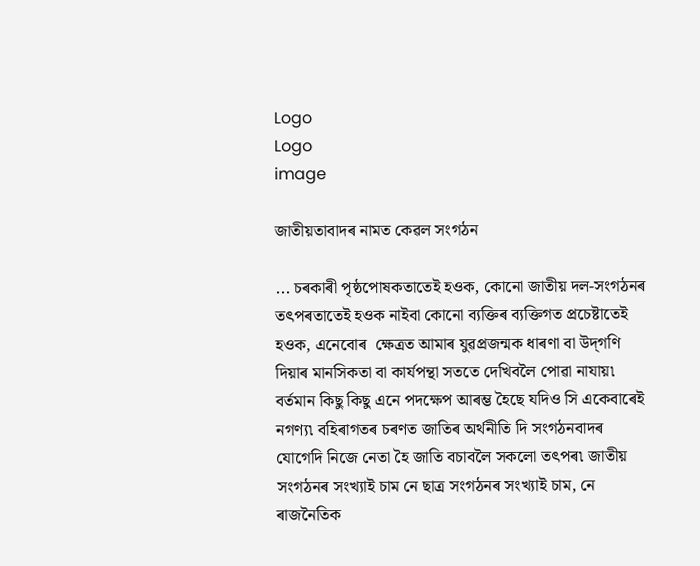Logo
Logo
image

জাতীয়তাবাদৰ নামত কেৱল সংগঠন

... চৰকাৰী পৃষ্ঠপোষকতাতেই হওক, কোনো জাতীয় দল-সংগঠনৰ তৎপৰতাতেই হওক নাইবা কোনো ব্যক্তিৰ ব্যক্তিগত প্ৰচেষ্টাতেই হওক, এনেবোৰ  ক্ষেত্ৰত আমাৰ যুৱপ্ৰজন্মক ধাৰণা বা উদ্‌গণি দিয়াৰ মানসিকতা বা কাৰ্যপন্থা সততে দেখিবলৈ পোৱা নাযায়৷ বৰ্তমান কিছু কিছু এনে পদক্ষেপ আৰম্ভ হৈছে যদিও সি একেবাৰেই নগণ্য৷ বহিৰাগতৰ চৰণত জাতিৰ অৰ্থনীতি দি সংগঠনবাদৰ যোগেদি নিজে নেতা হৈ জাতি বচাবলৈ সকলো তৎপৰ৷ জাতীয় সংগঠনৰ সংখ্যাই চাম নে ছাত্ৰ সংগঠনৰ সংখ্যাই চাম, নে ৰাজনৈতিক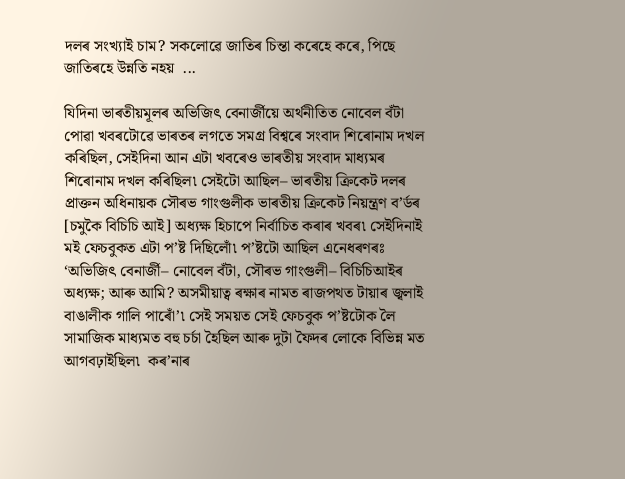দলৰ সংখ্যাই চাম? সকলোৱে জাতিৰ চিন্তা কৰেহে কৰে, পিছে জাতিৰহে উন্নতি নহয়  ...

যিদিনা ভাৰতীয়মূলৰ অভিজিৎ বেনাৰ্জীয়ে অৰ্থনীতিত নোবেল বঁটা পোৱা খবৰটোৱে ভাৰতৰ লগতে সমগ্ৰ বিশ্বৰে সংবাদ শিৰোনাম দখল কৰিছিল, সেইদিনা আন এটা খবৰেও ভাৰতীয় সংবাদ মাধ্যমৰ শিৰোনাম দখল কৰিছিল৷ সেইটো আছিল– ভাৰতীয় ক্ৰিকেট দলৰ প্ৰাক্তন অধিনায়ক সৌৰভ গাংগুলীক ভাৰতীয় ক্ৰিকেট নিয়ন্ত্ৰণ ব’ৰ্ডৰ [চমুকৈ বিচিচি আই] অধ্যক্ষ হিচাপে নিৰ্বাচিত কৰাৰ খবৰ৷ সেইদিনাই মই ফেচবুকত এটা প’ষ্ট দিছিলোঁ৷ প’ষ্টটো আছিল এনেধৰণৰঃ ‘অভিজিৎ বেনাৰ্জী– নোবেল বঁটা, সৌৰভ গাংগুলী– বিচিচিআইৰ অধ্যক্ষ; আৰু আমি? অসমীয়াত্ব ৰক্ষাৰ নামত ৰাজপথত টায়াৰ জ্বলাই বাঙালীক গালি পাৰোঁ’৷ সেই সময়ত সেই ফেচবুক প’ষ্টটোক লৈ সামাজিক মাধ্যমত বহু চৰ্চা হৈছিল আৰু দুটা ফৈদৰ লোকে বিভিন্ন মত আগবঢ়াইছিল৷  কৰ’নাৰ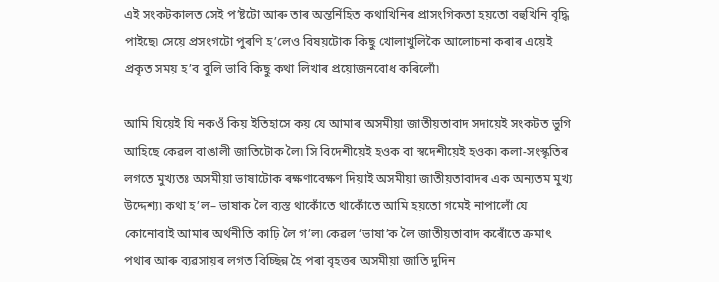এই সংকটকালত সেই প’ষ্টটো আৰু তাৰ অন্তৰ্নিহিত কথাখিনিৰ প্ৰাসংগিকতা হয়তো বহুখিনি বৃদ্ধি পাইছে৷ সেয়ে প্ৰসংগটো পুৰণি হ’লেও বিষয়টোক কিছু খোলাখুলিকৈ আলোচনা কৰাৰ এয়েই প্ৰকৃত সময় হ’ব বুলি ভাবি কিছু কথা লিখাৰ প্ৰয়োজনবোধ কৰিলোঁ৷

আমি যিয়েই যি নকওঁ কিয় ইতিহাসে কয় যে আমাৰ অসমীয়া জাতীয়তাবাদ সদায়েই সংকটত ভুগি আহিছে কেৱল বাঙালী জাতিটোক লৈ৷ সি বিদেশীয়েই হওক বা স্বদেশীয়েই হওক৷ কলা-সংস্কৃতিৰ লগতে মুখ্যতঃ অসমীয়া ভাষাটোক ৰক্ষণাবেক্ষণ দিয়াই অসমীয়া জাতীয়তাবাদৰ এক অন্যতম মুখ্য উদ্দেশ্য৷ কথা হ’ল– ভাষাক লৈ ব্যস্ত থাকোঁতে থাকোঁতে আমি হয়তো গমেই নাপালোঁ যে কোনোবাই আমাৰ অৰ্থনীতি কাঢ়ি লৈ গ’ল৷ কেৱল ‘ভাষা’ক লৈ জাতীয়তাবাদ কৰোঁতে ক্ৰমাৎ পথাৰ আৰু ব্যৱসায়ৰ লগত বিচ্ছিন্ন হৈ পৰা বৃহত্তৰ অসমীয়া জাতি দুদিন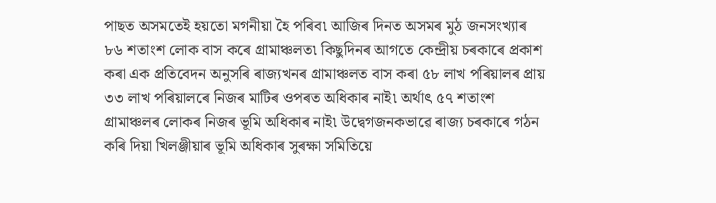পাছত অসমতেই হয়তো মগনীয়া হৈ পৰিব৷ আজিৰ দিনত অসমৰ মুঠ জনসংখ্যাৰ ৮৬ শতাংশ লোক বাস কৰে গ্ৰামাঞ্চলত৷ কিছুদিনৰ আগতে কেন্দ্ৰীয় চৰকাৰে প্ৰকাশ কৰা এক প্ৰতিবেদন অনুসৰি ৰাজ্যখনৰ গ্ৰামাঞ্চলত বাস কৰা ৫৮ লাখ পৰিয়ালৰ প্ৰায় ৩৩ লাখ পৰিয়ালৰে নিজৰ মাটিৰ ওপৰত অধিকাৰ নাই৷ অৰ্থাৎ ৫৭ শতাংশ গ্ৰামাঞ্চলৰ লোকৰ নিজৰ ভূমি অধিকাৰ নাই৷ উদ্বেগজনকভাৱে ৰাজ্য চৰকাৰে গঠন কৰি দিয়া খিলঞ্জীয়াৰ ভূমি অধিকাৰ সুৰক্ষা সমিতিয়ে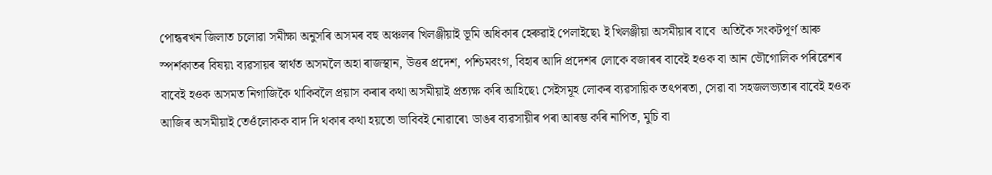পোন্ধৰখন জিলাত চলোৱা সমীক্ষা অনুসৰি অসমৰ বহু অঞ্চলৰ খিলঞ্জীয়াই ভূমি অধিকাৰ হেৰুৱাই পেলাইছে৷ ই খিলঞ্জীয়া অসমীয়াৰ বাবে  অতিকৈ সংকটপূৰ্ণ আৰু স্পৰ্শকাতৰ বিষয়৷ ব্যৱসায়ৰ স্বাৰ্থত অসমলৈ অহা ৰাজস্থান, উত্তৰ প্ৰদেশ, পশ্চিমবংগ, বিহাৰ আদি প্ৰদেশৰ লোকে বজাৰৰ বাবেই হওক বা আন ভৌগোলিক পৰিৱেশৰ বাবেই হওক অসমত নিগাজিকৈ থাকিবলৈ প্ৰয়াস কৰাৰ কথা অসমীয়াই প্ৰত্যক্ষ কৰি আহিছে৷ সেইসমূহ লোকৰ ব্যৱসায়িক তৎপৰতা, সেৱা বা সহজলভ্যতাৰ বাবেই হওক আজিৰ অসমীয়াই তেওঁলোকক বাদ দি থকাৰ কথা হয়তো ভাবিবই নোৱাৰে৷ ডাঙৰ ব্যৱসায়ীৰ পৰা আৰম্ভ কৰি নাপিত, মুচি বা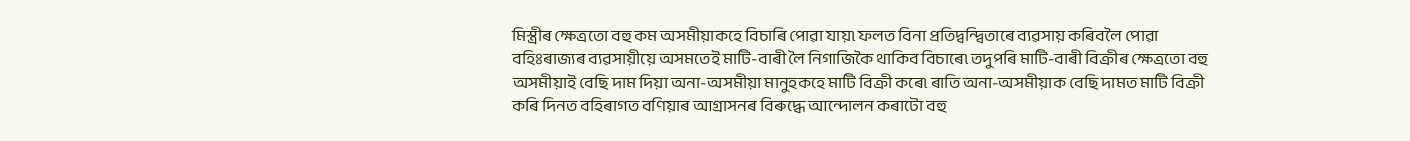মিস্ত্ৰীৰ ক্ষেত্ৰতো বহু কম অসমীয়াকহে বিচাৰি পোৱা যায়৷ ফলত বিনা প্ৰতিদ্বন্দ্বিতাৰে ব্যৱসায় কৰিবলৈ পোৱা বহিঃৰাজ্যৰ ব্যৱসায়ীয়ে অসমতেই মাটি-বাৰী লৈ নিগাজিকৈ থাকিব বিচাৰে৷ তদুপৰি মাটি-বাৰী বিক্ৰীৰ ক্ষেত্ৰতো বহু অসমীয়াই বেছি দাম দিয়া অনা-অসমীয়া মানুহকহে মাটি বিক্ৰী কৰে৷ ৰাতি অনা-অসমীয়াক বেছি দামত মাটি বিক্ৰী কৰি দিনত বহিৰাগত বণিয়াৰ আগ্ৰাসনৰ বিৰুদ্ধে আন্দোলন কৰাটো বহু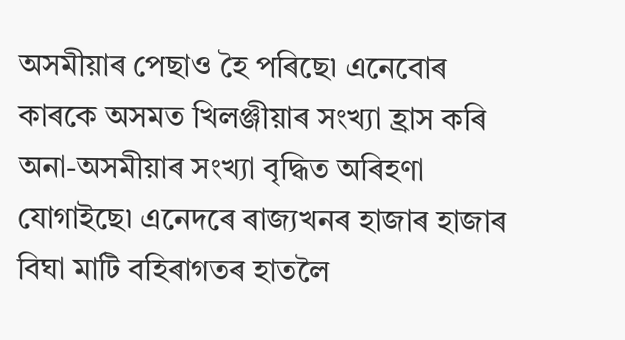অসমীয়াৰ পেছাও হৈ পৰিছে৷ এনেবোৰ কাৰকে অসমত খিলঞ্জীয়াৰ সংখ্যা হ্ৰাস কৰি অনা-অসমীয়াৰ সংখ্যা বৃদ্ধিত অৰিহণা যোগাইছে৷ এনেদৰে ৰাজ্যখনৰ হাজাৰ হাজাৰ বিঘা মাটি বহিৰাগতৰ হাতলৈ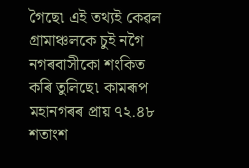গৈছে৷ এই তথ্যই কেৱল গ্ৰামাঞ্চলকে চুই নগৈ নগৰবাসীকো শংকিত কৰি তুলিছে৷ কামৰূপ মহানগৰৰ প্ৰায় ৭২.৪৮ শতাংশ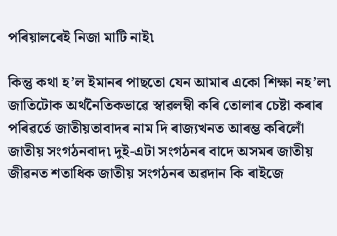পৰিয়ালৰেই নিজা মাটি নাই৷

কিন্তু কথা হ’ল ইমানৰ পাছতো যেন আমাৰ একো শিক্ষা নহ’ল৷ জাতিটোক অৰ্থনৈতিকভাৱে স্বাৱলম্বী কৰি তোলাৰ চেষ্টা কৰাৰ পৰিৱৰ্তে জাতীয়তাবাদৰ নাম দি ৰাজ্যখনত আৰম্ভ কৰিলোঁ জাতীয় সংগঠনবাদ৷ দুই-এটা সংগঠনৰ বাদে অসমৰ জাতীয় জীৱনত শতাধিক জাতীয় সংগঠনৰ অৱদান কি ৰাইজে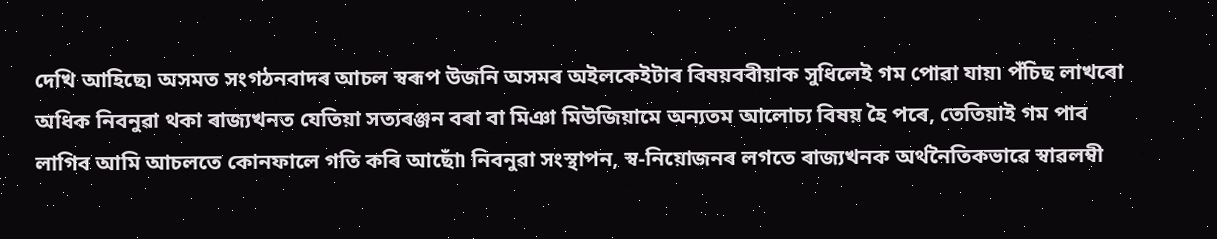দেখি আহিছে৷ অসমত সংগঠনবাদৰ আচল স্বৰূপ উজনি অসমৰ অইলকেইটাৰ বিষয়ববীয়াক সুধিলেই গম পোৱা যায়৷ পঁচিছ লাখৰো অধিক নিবনুৱা থকা ৰাজ্যখনত যেতিয়া সত্যৰঞ্জন বৰা বা মিঞা মিউজিয়ামে অন্যতম আলোচ্য বিষয় হৈ পৰে, তেতিয়াই গম পাব লাগিব আমি আচলতে কোনফালে গতি কৰি আছোঁ৷ নিবনুৱা সংস্থাপন, স্ব-নিয়োজনৰ লগতে ৰাজ্যখনক অৰ্থনৈতিকভাৱে স্বাৱলম্বী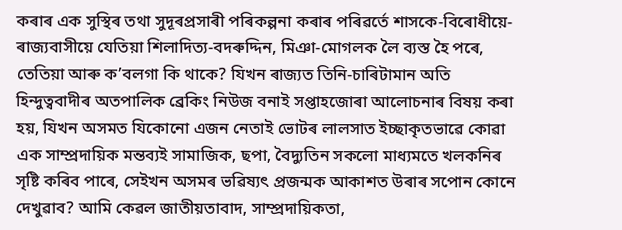কৰাৰ এক সুস্থিৰ তথা সুদূৰপ্ৰসাৰী পৰিকল্পনা কৰাৰ পৰিৱৰ্তে শাসকে-বিৰোধীয়ে-ৰাজ্যবাসীয়ে যেতিয়া শিলাদিত্য-বদৰুদ্দিন, মিঞা-মোগলক লৈ ব্যস্ত হৈ পৰে, তেতিয়া আৰু ক’বলগা কি থাকে? যিখন ৰাজ্যত তিনি-চাৰিটামান অতি হিন্দুত্ববাদীৰ অতপালিক ব্ৰেকিং নিউজ বনাই সপ্তাহজোৰা আলোচনাৰ বিষয় কৰা হয়, যিখন অসমত যিকোনো এজন নেতাই ভোটৰ লালসাত ইচ্ছাকৃতভাৱে কোৱা এক সাম্প্ৰদায়িক মন্তব্যই সামাজিক, ছপা, বৈদ্যুতিন সকলো মাধ্যমতে খলকনিৰ সৃষ্টি কৰিব পাৰে, সেইখন অসমৰ ভৱিষ্যৎ প্ৰজন্মক আকাশত উৰাৰ সপোন কোনে দেখুৱাব? আমি কেৱল জাতীয়তাবাদ, সাম্প্ৰদায়িকতা,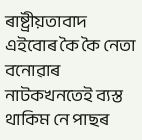ৰাষ্ট্ৰীয়তাবাদ এইবোৰ কৈ কৈ নেতা বনোৱাৰ নাটকখনতেই ব্যস্ত থাকিম নে পাছৰ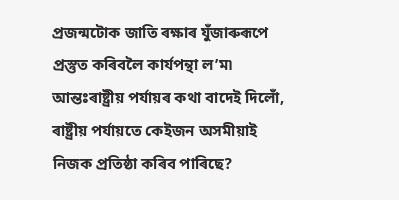প্ৰজন্মটোক জাতি ৰক্ষাৰ যুঁজাৰুৰূপে প্ৰস্তুত কৰিবলৈ কাৰ্যপন্থা ল’ম৷ আন্তঃৰাষ্ট্ৰীয় পৰ্যায়ৰ কথা বাদেই দিলোঁ, ৰাষ্ট্ৰীয় পৰ্যায়তে কেইজন অসমীয়াই নিজক প্ৰতিষ্ঠা কৰিব পাৰিছে?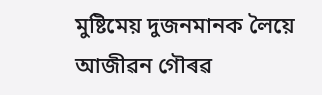মুষ্টিমেয় দুজনমানক লৈয়ে আজীৱন গৌৰৱ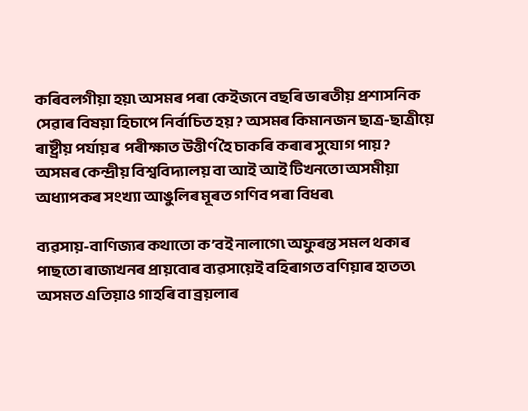কৰিবলগীয়া হয়৷ অসমৰ পৰা কেইজনে বছৰি ভাৰতীয় প্ৰশাসনিক সেৱাৰ বিষয়া হিচাপে নিৰ্বাচিত হয়? অসমৰ কিমানজন ছাত্ৰ-ছাত্ৰীয়ে ৰাষ্ট্ৰীয় পৰ্যায়ৰ  পৰীক্ষাত উত্তীৰ্ণ হৈ চাকৰি কৰাৰ সুযোগ পায়? অসমৰ কেন্দ্ৰীয় বিশ্ববিদ্যালয় বা আই আই টিখনতো অসমীয়া অধ্যাপকৰ সংখ্যা আঙুলিৰ মূৰত গণিব পৰা বিধৰ৷

ব্যৱসায়-বাণিজ্যৰ কথাতো ক’বই নালাগে৷ অফুৰন্ত সমল থকাৰ পাছতো ৰাজ্যখনৰ প্ৰায়বোৰ ব্যৱসায়েই বহিৰাগত বণিয়াৰ হাতত৷ অসমত এতিয়াও গাহৰি বা ব্ৰয়লাৰ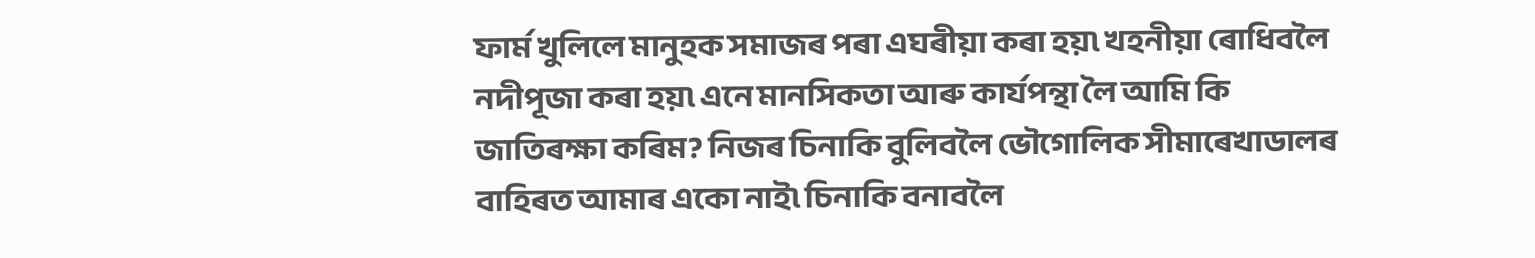ফাৰ্ম খুলিলে মানুহক সমাজৰ পৰা এঘৰীয়া কৰা হয়৷ খহনীয়া ৰোধিবলৈ নদীপূজা কৰা হয়৷ এনে মানসিকতা আৰু কাৰ্যপন্থা লৈ আমি কি জাতিৰক্ষা কৰিম? নিজৰ চিনাকি বুলিবলৈ ভৌগোলিক সীমাৰেখাডালৰ  বাহিৰত আমাৰ একো নাই৷ চিনাকি বনাবলৈ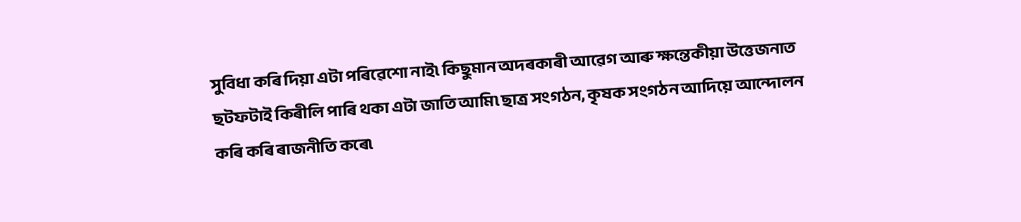সুবিধা কৰি দিয়া এটা পৰিৱেশো নাই৷ কিছুমান অদৰকাৰী আৱেগ আৰু ক্ষন্তেকীয়া উত্তেজনাত ছটফটাই কিৰীলি পাৰি থকা এটা জাতি আমি৷ ছাত্ৰ সংগঠন, কৃষক সংগঠন আদিয়ে আন্দোলন কৰি কৰি ৰাজনীতি কৰে৷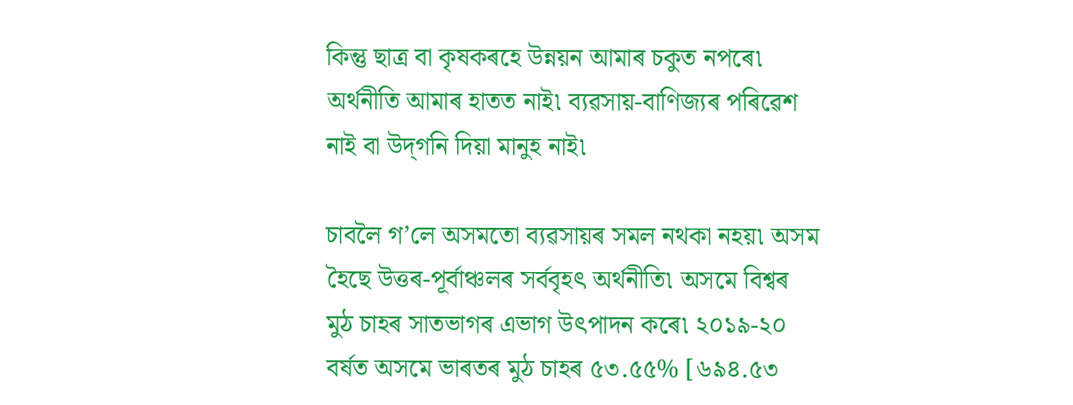কিন্তু ছাত্ৰ বা কৃষকৰহে উন্নয়ন আমাৰ চকুত নপৰে৷ অৰ্থনীতি আমাৰ হাতত নাই৷ ব্যৱসায়-বাণিজ্যৰ পৰিৱেশ নাই বা উদ্‌গনি দিয়া মানুহ নাই৷

চাবলৈ গ’লে অসমতো ব্যৱসায়ৰ সমল নথকা নহয়৷ অসম হৈছে উত্তৰ-পূৰ্বাঞ্চলৰ সৰ্ববৃহৎ অৰ্থনীতি৷ অসমে বিশ্বৰ মুঠ চাহৰ সাতভাগৰ এভাগ উৎপাদন কৰে৷ ২০১৯-২০ বৰ্ষত অসমে ভাৰতৰ মুঠ চাহৰ ৫৩.৫৫% [৬৯৪.৫৩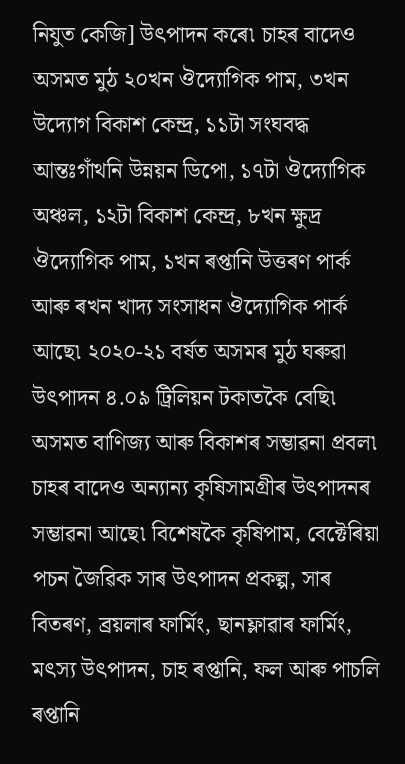নিযুত কেজি] উৎপাদন কৰে৷ চাহৰ বাদেও অসমত মুঠ ২০খন ঔদ্যোগিক পাম, ৩খন উদ্যোগ বিকাশ কেন্দ্ৰ, ১১টা সংঘবদ্ধ আন্তঃগাঁথনি উন্নয়ন ডিপো, ১৭টা ঔদ্যোগিক অঞ্চল, ১২টা বিকাশ কেন্দ্ৰ, ৮খন ক্ষুদ্ৰ ঔদ্যোগিক পাম, ১খন ৰপ্তানি উত্তৰণ পাৰ্ক আৰু ৰখন খাদ্য সংসাধন ঔদ্যোগিক পাৰ্ক আছে৷ ২০২০-২১ বৰ্ষত অসমৰ মুঠ ঘৰুৱা উৎপাদন ৪.০৯ ট্ৰিলিয়ন টকাতকৈ বেছি৷ অসমত বাণিজ্য আৰু বিকাশৰ সম্ভাৱনা প্ৰবল৷ চাহৰ বাদেও অন্যান্য কৃষিসামগ্ৰীৰ উৎপাদনৰ সম্ভাৱনা আছে৷ বিশেষকৈ কৃষিপাম, বেক্টেৰিয়া পচন জৈৱিক সাৰ উৎপাদন প্ৰকল্প, সাৰ বিতৰণ, ব্ৰয়লাৰ ফাৰ্মিং, ছানফ্লাৱাৰ ফাৰ্মিং, মৎস্য উৎপাদন, চাহ ৰপ্তানি, ফল আৰু পাচলি ৰপ্তানি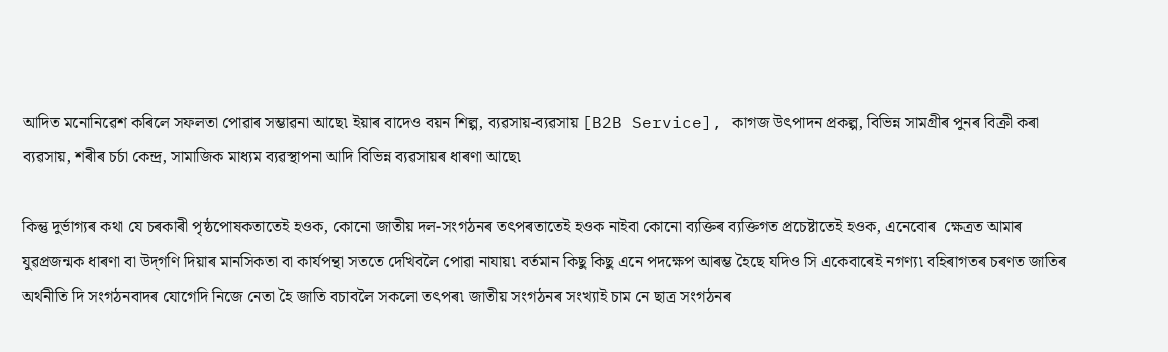আদিত মনোনিৱেশ কৰিলে সফলতা পোৱাৰ সম্ভাৱনা আছে৷ ইয়াৰ বাদেও বয়ন শিল্প, ব্যৱসায়-ব্যৱসায় [B2B Service], কাগজ উৎপাদন প্ৰকল্প, বিভিন্ন সামগ্ৰীৰ পুনৰ বিক্ৰী কৰা ব্যৱসায়, শৰীৰ চৰ্চা কেন্দ্ৰ, সামাজিক মাধ্যম ব্যৱস্থাপনা আদি বিভিন্ন ব্যৱসায়ৰ ধাৰণা আছে৷

কিন্তু দুৰ্ভাগ্যৰ কথা যে চৰকাৰী পৃষ্ঠপোষকতাতেই হওক, কোনো জাতীয় দল-সংগঠনৰ তৎপৰতাতেই হওক নাইবা কোনো ব্যক্তিৰ ব্যক্তিগত প্ৰচেষ্টাতেই হওক, এনেবোৰ  ক্ষেত্ৰত আমাৰ যুৱপ্ৰজন্মক ধাৰণা বা উদ্‌গণি দিয়াৰ মানসিকতা বা কাৰ্যপন্থা সততে দেখিবলৈ পোৱা নাযায়৷ বৰ্তমান কিছু কিছু এনে পদক্ষেপ আৰম্ভ হৈছে যদিও সি একেবাৰেই নগণ্য৷ বহিৰাগতৰ চৰণত জাতিৰ অৰ্থনীতি দি সংগঠনবাদৰ যোগেদি নিজে নেতা হৈ জাতি বচাবলৈ সকলো তৎপৰ৷ জাতীয় সংগঠনৰ সংখ্যাই চাম নে ছাত্ৰ সংগঠনৰ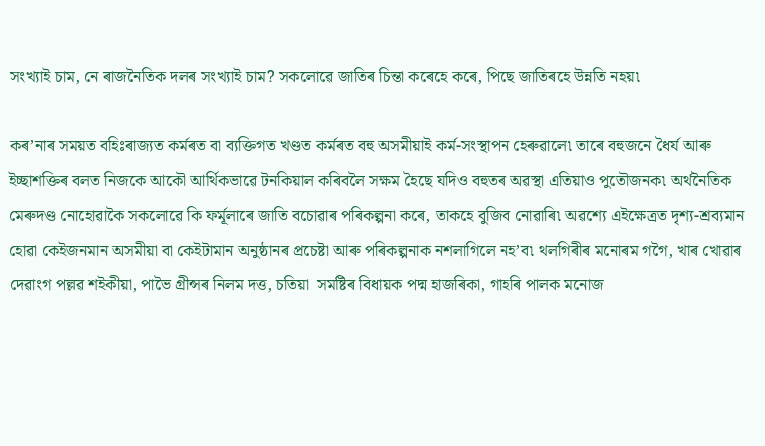সংখ্যাই চাম, নে ৰাজনৈতিক দলৰ সংখ্যাই চাম? সকলোৱে জাতিৰ চিন্তা কৰেহে কৰে, পিছে জাতিৰহে উন্নতি নহয়৷

কৰ’নাৰ সময়ত বহিঃৰাজ্যত কৰ্মৰত বা ব্যক্তিগত খণ্ডত কৰ্মৰত বহু অসমীয়াই কৰ্ম-সংস্থাপন হেৰুৱালে৷ তাৰে বহুজনে ধৈৰ্য আৰু ইচ্ছাশক্তিৰ বলত নিজকে আকৌ আৰ্থিকভাৱে টনকিয়াল কৰিবলৈ সক্ষম হৈছে যদিও বহুতৰ অৱস্থা এতিয়াও পুতৌজনক৷ অৰ্থনৈতিক মেৰুদণ্ড নোহোৱাকৈ সকলোৱে কি ফৰ্মূলাৰে জাতি বচোৱাৰ পৰিকল্পনা কৰে, তাকহে বুজিব নোৱাৰি৷ অৱশ্যে এইক্ষেত্ৰত দৃশ্য-শ্ৰব্যমান হোৱা কেইজনমান অসমীয়া বা কেইটামান অনুষ্ঠানৰ প্ৰচেষ্টা আৰু পৰিকল্পনাক নশলাগিলে নহ’ব৷ থলগিৰীৰ মনোৰম গগৈ, খাৰ খোৱাৰ দেৱাংগ পল্লৱ শইকীয়া, পাভৈ গ্ৰীন্সৰ নিলম দত্ত, চতিয়া  সমষ্টিৰ বিধায়ক পদ্ম হাজৰিকা, গাহৰি পালক মনোজ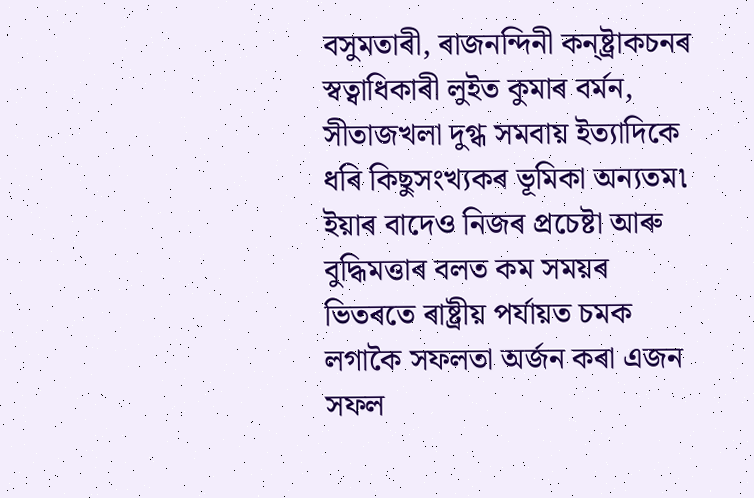বসুমতাৰী, ৰাজনন্দিনী কন্‌ষ্ট্ৰাকচনৰ স্বত্বাধিকাৰী লুইত কুমাৰ বৰ্মন, সীতাজখলা দুগ্ধ সমবায় ইত্যাদিকে ধৰি কিছুসংখ্যকৰ ভূমিকা অন্যতম৷ ইয়াৰ বাদেও নিজৰ প্ৰচেষ্টা আৰু বুদ্ধিমত্তাৰ বলত কম সময়ৰ ভিতৰতে ৰাষ্ট্ৰীয় পৰ্যায়ত চমক লগাকৈ সফলতা অৰ্জন কৰা এজন সফল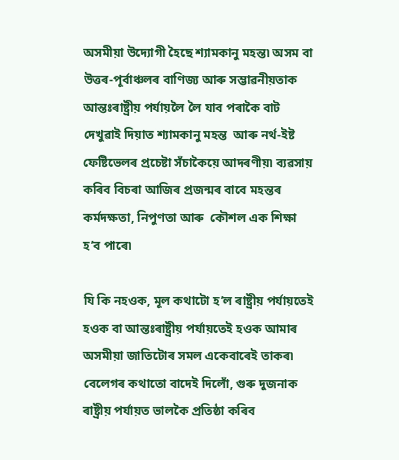অসমীয়া উদ্যোগী হৈছে শ্যামকানু মহন্ত৷ অসম বা উত্তৰ-পূৰ্বাঞ্চলৰ বাণিজ্য আৰু সম্ভাৱনীয়তাক আন্তঃৰাষ্ট্ৰীয় পৰ্যায়লৈ লৈ যাব পৰাকৈ বাট দেখুৱাই দিয়াত শ্যামকানু মহন্ত  আৰু নৰ্থ-ইষ্ট ফেষ্টিভেলৰ প্ৰচেষ্টা সঁচাকৈয়ে আদৰণীয়৷ ব্যৱসায় কৰিব বিচৰা আজিৰ প্ৰজন্মৰ বাবে মহন্তৰ কৰ্মদক্ষতা, নিপুণতা আৰু  কৌশল এক শিক্ষা হ’ব পাৰে৷

যি কি নহওক, মূল কথাটো হ’ল ৰাষ্ট্ৰীয় পৰ্যায়তেই হওক বা আন্তঃৰাষ্ট্ৰীয় পৰ্যায়তেই হওক আমাৰ অসমীয়া জাতিটোৰ সমল একেবাৰেই তাকৰ৷ বেলেগৰ কথাতো বাদেই দিলোঁ, গুৰু দুজনাক ৰাষ্ট্ৰীয় পৰ্যায়ত ভালকৈ প্ৰতিষ্ঠা কৰিব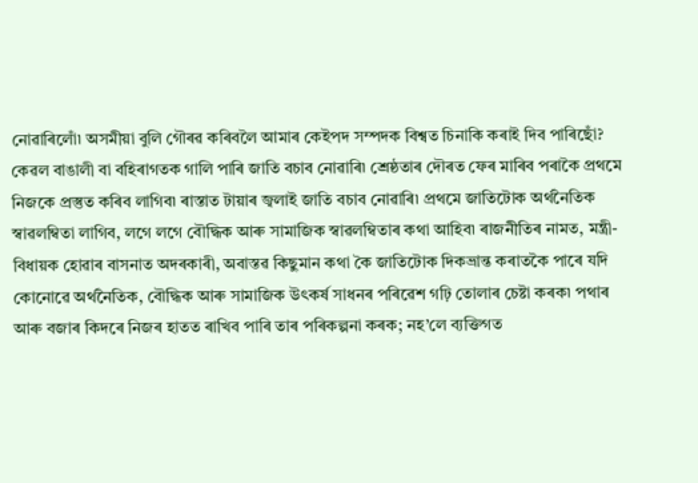নোৱাৰিলোঁ৷ অসমীয়া বুলি গৌৰৱ কৰিবলৈ আমাৰ কেইপদ সম্পদক বিশ্বত চিনাকি কৰাই দিব পাৰিছোঁ? কেৱল বাঙালী বা বহিৰাগতক গালি পাৰি জাতি বচাব নোৱাৰি৷ শ্ৰেষ্ঠতাৰ দৌৰত ফেৰ মাৰিব পৰাকৈ প্ৰথমে নিজকে প্ৰস্তুত কৰিব লাগিব৷ ৰাস্তাত টায়াৰ জ্বলাই জাতি বচাব নোৱাৰি৷ প্ৰথমে জাতিটোক অৰ্থনৈতিক স্বাৱলম্বিতা লাগিব, লগে লগে বৌদ্ধিক আৰু সামাজিক স্বাৱলম্বিতাৰ কথা আহিব৷ ৰাজনীতিৰ নামত, মন্ত্ৰী-বিধায়ক হোৱাৰ বাসনাত অদৰকাৰী, অবাস্তৱ কিছুমান কথা কৈ জাতিটোক দিকভ্ৰান্ত কৰাতকৈ পাৰে যদি কোনোৱে অৰ্থনৈতিক, বৌদ্ধিক আৰু সামাজিক উৎকৰ্ষ সাধনৰ পৰিৱেশ গঢ়ি তোলাৰ চেষ্টা কৰক৷ পথাৰ আৰু বজাৰ কিদৰে নিজৰ হাতত ৰাখিব পাৰি তাৰ পৰিকল্পনা কৰক; নহ’লে ব্যক্তিগত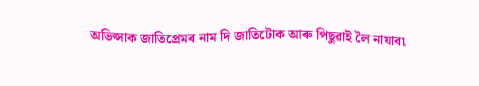অভিপ্সাক জাতিপ্ৰেমৰ নাম দি জাতিটোক আৰু পিছুৱাই লৈ নাযাব৷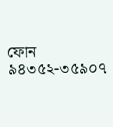ফোন ৯৪৩৫২-৩৫৯০৭